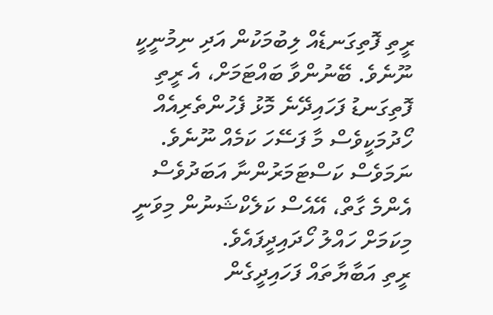ރީތި ފޮތިގަނޑެއް ލިބުމަކުން އަދި ނިމުނީކީ ނޫނެވެ. ބޭނުންވާ ބައްޓަމަށް، އެ ރީތި ފޮތިގަނޑު ފަހައިދޭނެ މޮޅު ފެހުންތެރިއެއް ހޯދުމަކީވެސް މާ ފަސޭހަ ކަމެއް ނޫނެވެ. ނަމަވެސް ކަސްޓަމަރުންނާ އަބަދުވެސް އެންމެ ގާތް، އޭއެސް ކަލެކްޝަނުން މިވަނީ މިކަމަށް ހައްލު ހޯދައިދީފައެވެ.
ރީތި އަބާޔާތައް ފަހައިދީގެން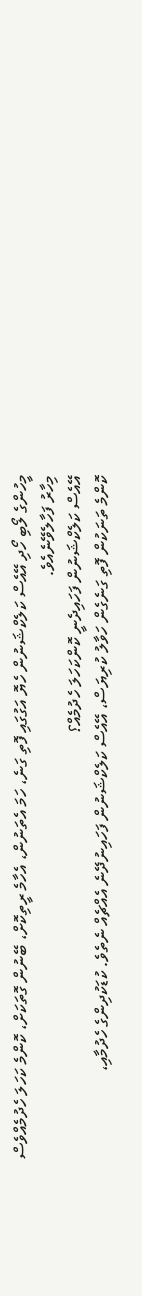މީހުންގެ ލޯބި ހޯދި އޭއެސް ކަލެކްޝަނުން ހެޔޮ އަގުގައި ފޮތި ގަނެ، ހަމަ އެތަނުން، އެހާމެ ރީތިކޮށް، ބޭނުން ގޮތަކަށް، ކޮންމެ ކަހަލަ ހެދުމެއްވެސް މިހާރު ފަހާލެވޭނެއެވެ.
އޭއެސް ކަލެކްޝަނުން ފަހައިދެނީ ކޮންކަހަލަ ހެދުމެއް؟
ކޮންމެ ތަނަކުން ފޮތި ގަނެގެން ހަވާލު ކުރިޔަސް، އޭއެސް ކަލެކްޝަނުން ފަހައިނުދޭނެ އެއްޗެއް ނެތެވެ. ކުޑަކުދިންގެ ހެދުމާއި،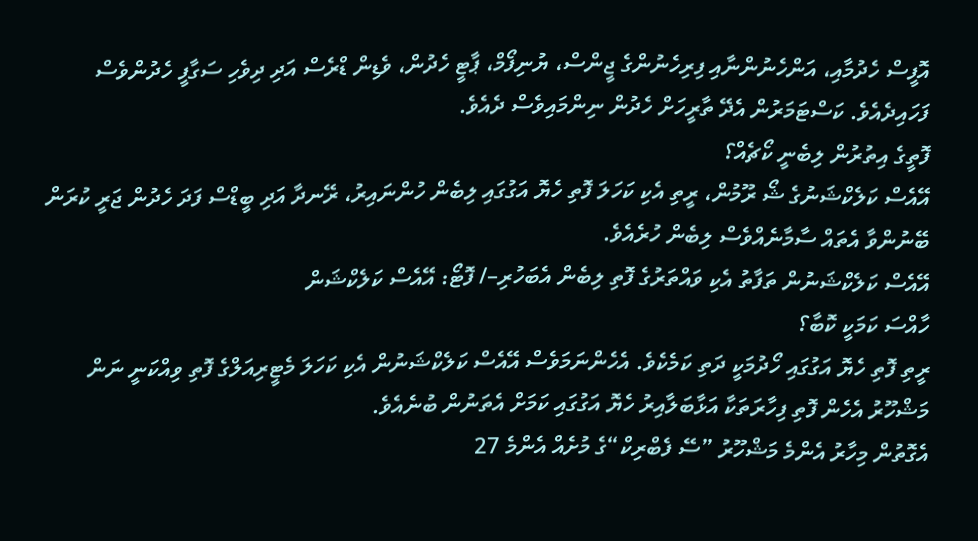އޮފީސް ހެދުމާއި، އަންހެނުންނާއި ފިރިހެނުންގެ ޖީންސް، ޔުނިފޯމް، ޕާޓީ ހެދުން، ވެޑިން ޑްރެސް އަދި ދިވެހި ސަގާފީ ހެދުންވެސް ފަހައިދެއެވެ. ކަސްޓަމަރުން އެދޭ ތާރީހަށް ހެދުން ނިންމައިވެސް ދެއެވެ.
ފޮތީގެ އިތުރުން ލިބެނީ ކޯޗެއް؟
އޭއެސް ކަލެކްޝަނުގެ ޝޯ ރޫމުން، ރީތި އެކި ކަހަލަ ފޮތި ހެޔޮ އަގުގައި ލިބެން ހުންނައިރު، ރޭނދާ އަދި ބީޑްސް ފަދަ ހެދުން ޖަރީ ކުރަން ބޭނުންވާ އެތައް ސާމާނެއްވެސް ލިބެން ހުރެއެވެ.
އޭއެސް ކަލެކްޝަނުން ތަފާތު އެކި ވައްތަރުގެ ފޮތި ލިބެން އެބަހުރި–/ ފޮޓޯ: އޭއެސް ކަލެކްޝަން
ހާއްސަ ކަމަކީ ކޮބާ؟
ރީތި ފޮތި ހެޔޮ އަގުގައި ހޯދުމަކީ ދަތި ކަމެކެވެ. އެހެންނަމަވެސް އޭއެސް ކަލެކްޝަނުން އެކި ކަހަލަ މެޓީރިއަލްގެ ފޮތި ވިއްކަނީ ނަން މަޝްހޫރު އެހެން ފޮތި ފިހާރަތަކާ އަޅާބަލާއިރު ހެޔޮ އަގުގައި ކަމަށް އެތަނުން ބުނެއެވެ.
އެގޮތުން މިހާރު އެންމެ މަޝްހޫރު ”ސޭ ފެބްރިކް“ގެ މުށެއް އެންމެ 27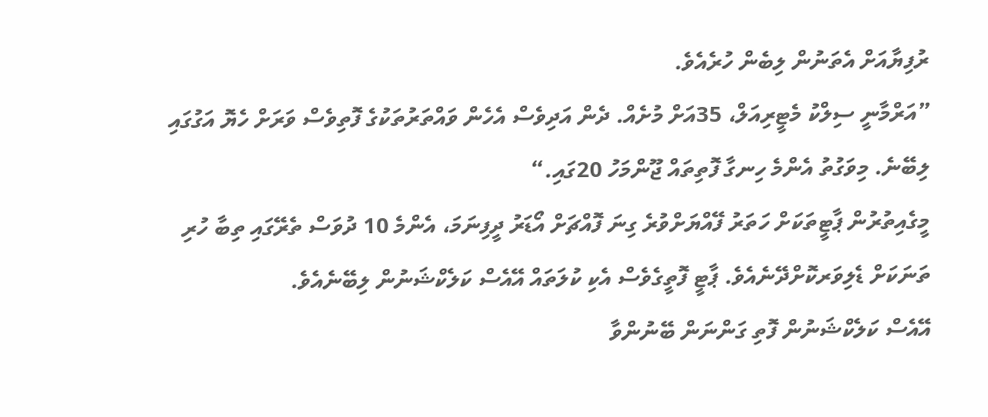ރުފިޔާއަށް އެތަނުން ލިބެން ހުރެއެވެ.
”އަރްމާނީ ސިލްކު މެޓީރިއަލް، 35އަށް މުށެއް. ދެން އަދިވެސް އެހެން ވައްތަރުތަކުގެ ފޮތިވެސް ވަރަށް ހެޔޮ އަގުގައި ލިބޭނެ. މިވަގުތު އެންމެ ހިނގާ ފޮތިތައް ޖޫންމަހު 20ގައި.“
މީގެއިތުރުން ޕާޓީތަކަށް ހަތަރު ފޭއްޔަށްވުރެ ގިނަ ފޮއްޗަށް އޯޑަރު ދީފިނަމަ، އެންމެ 10 ދުވަސް ތެރޭގައި ތިބާ ހުރި ތަނަކަށް ޑެލިވަރކޮށްދޭނެއެވެ. ޕާޓީ ފޮތީގެވެސް އެކި ކުލަތައް އޭއެސް ކަލެކްޝަނުން ލިބޭނެއެވެ.
އޭއެސް ކަލެކްޝަނުން ފޮތި ގަންނަން ބޭނުންވާ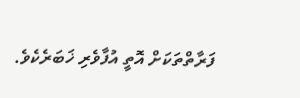ފަރާތްތަކަށް އޮތީ އުފާވެރި ޚަބަރެކެވެ.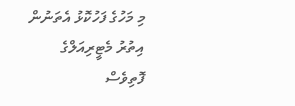މި މަހުގެ ފަހުކޮޅު އެތަނުން އިތުރު މެޓީރިއަލްގެ ފޮތިވެސް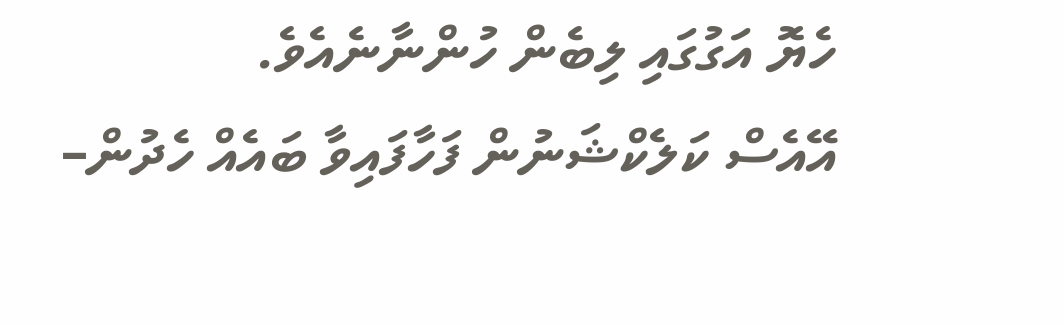ހެޔޮ އަގުގައި ލިބެން ހުންނާނެއެވެ.
އޭއެސް ކަލެކްޝަނުން ފަހާފައިވާ ބައެއް ހެދުން–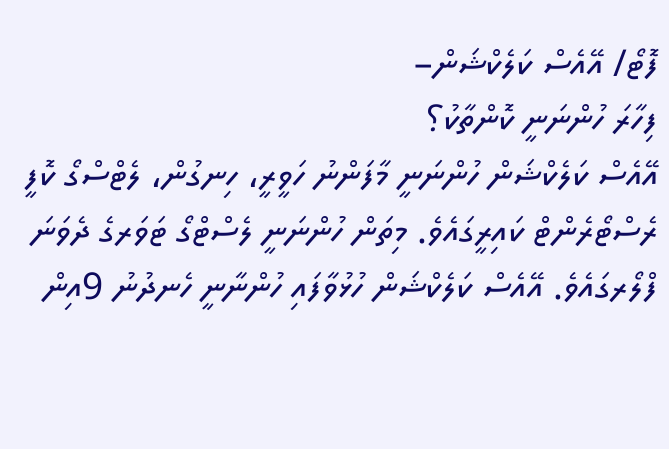ފޮޓޯ/ އޭއެސް ކަލެކްޝަން–
ފިހާރަ ހުންނަނީ ކޮންތާކު؟
އޭއެސް ކަލެކްޝަން ހުންނަނީ މާފަންނު ހަވީރީ، ހިނގުން، ލެޓްސްގޯ ކޮފީ ރެސްޓޯރެންޓް ކައިރީގައެވެ. މިތަން ހުންނަނީ ލެސްޓްގޯ ޓަވަރގެ ދެވަނަ ފްލޯރގައެވެ. އޭއެސް ކަލެކްޝަން ހުޅުވާފައި ހުންނާނީ ހެނދުނު 9އިން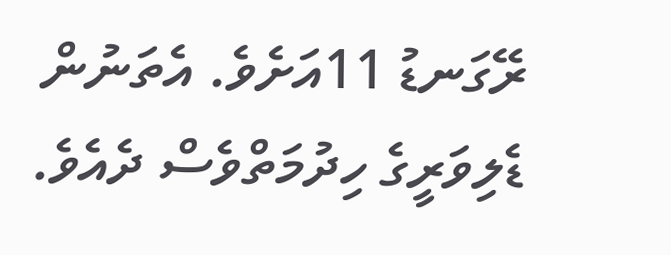ރޭގަނޑު 11އަށެވެ. އެތަނުން ޑެލިވަރީގެ ހިދުމަތްވެސް ދެއެވެ.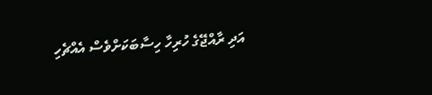އަދި ރާއްޖޭގެ ހުރިހާ ހިސާބަކަށްވެސް އެއްޗެހި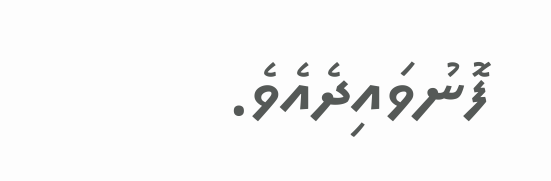ފޮނުވައިދެއެވެ.